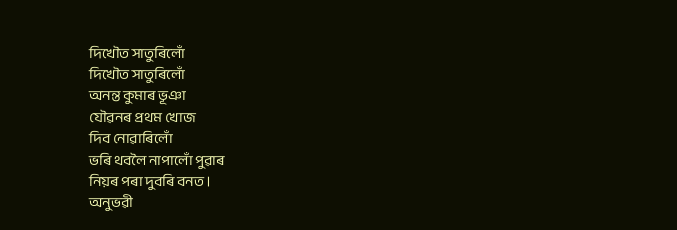দিখৌত সাতুৰিলোঁ
দিখৌত সাতুৰিলোঁ
অনন্ত কুমাৰ ভূঞা
যৌৱনৰ প্ৰথম খোজ
দিব নোৱাৰিলোঁ
ভৰি থবলৈ নাপালোঁ পুৱাৰ
নিয়ৰ পৰা দুবৰি বনত ।
অনুভৱী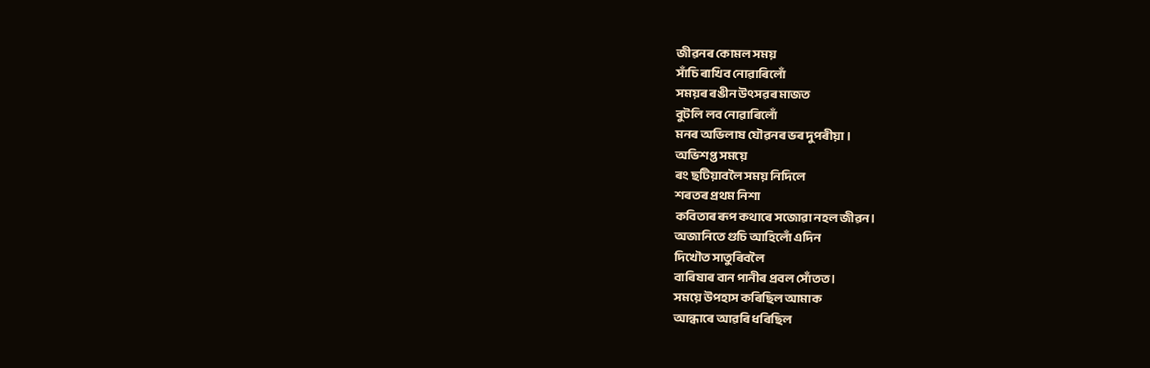জীৱনৰ কোমল সময়
সাঁচি ৰাখিব নোৱাৰিলোঁ
সময়ৰ ৰঙীন উৎসৱৰ মাজত
বুটলি লব নোৱাৰিলোঁ
মনৰ অভিলাষ যৌৱনৰ ভৰ দুপৰীয়া ।
অভিশপ্ত সময়ে
ৰং ছটিয়াবলৈ সময় নিদিলে
শৰতৰ প্ৰথম নিশা
কবিতাৰ ৰূপ কথাৰে সজোৱা নহল জীৱন।
অজানিতে গুচি আহিলোঁ এদিন
দিখৌত সাতুৰিবলৈ
বাৰিষাৰ বান পানীৰ প্ৰবল সোঁতত ।
সময়ে উপহাস কৰিছিল আমাক
আন্ধাৰে আৱৰি ধৰিছিল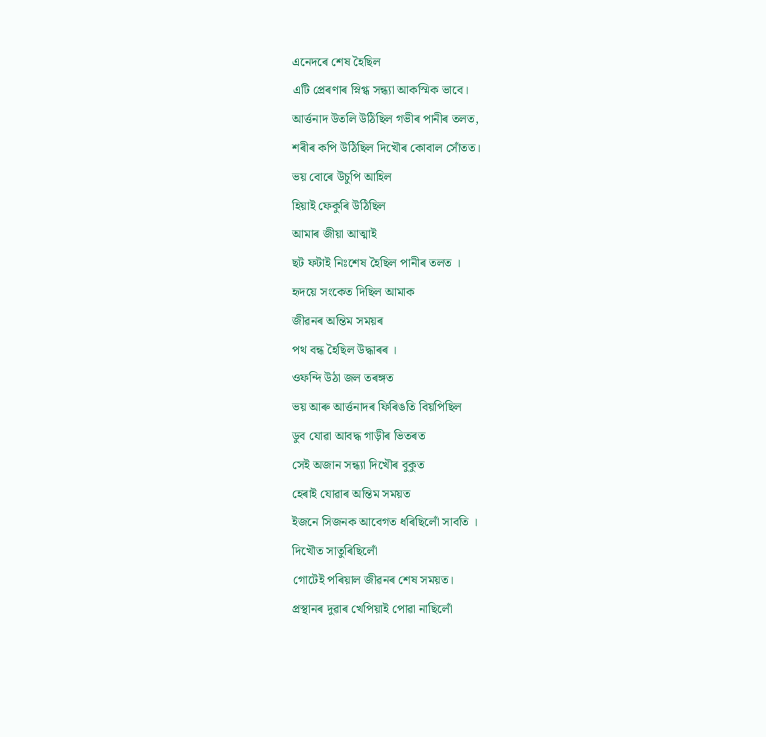এনেদৰে শেষ হৈছিল
এটি প্ৰেৰণাৰ স্নিগ্ধ সন্ধ্যা আকস্মিক ভাবে।
আৰ্ত্তনাদ উতলি উঠিছিল গভীৰ পানীৰ তলত,
শৰীৰ কপি উঠিছিল দিখৌৰ কোবাল সোঁতত।
ভয় বোৰে উচুপি আহিল
হিয়াই ফেকুৰি উঠিছিল
আমাৰ জীয়া আত্মাই
ছট ফটাই নিঃশেষ হৈছিল পানীৰ তলত ।
হৃদয়ে সংকেত দিছিল আমাক
জীৱনৰ অন্তিম সময়ৰ
পথ বন্ধ হৈছিল উদ্ধাৰৰ ।
ওফন্দি উঠা জল তৰঙ্গত
ভয় আৰু আৰ্ত্তনাদৰ ফিৰিঙতি বিয়পিছিল
ডুব যোৱা আবদ্ধ গাড়ীৰ ভিতৰত
সেই অজান সন্ধ্যা দিখৌৰ বুকুত
হেৰাই যোৱাৰ অন্তিম সময়ত
ইজনে সিজনক আবেগত ধৰিছিলোঁ সাবতি ।
দিখৌত সাতুৰিছিলোঁ
গোটেই পৰিয়াল জীৱনৰ শেষ সময়ত।
প্ৰস্থানৰ দুৱাৰ খেপিয়াই পোৱা নাছিলোঁ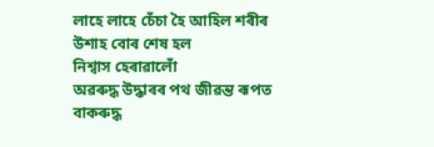লাহে লাহে চেঁচা হৈ আহিল শৰীৰ
উশাহ বোৰ শেষ হল
নিশ্বাস হেৰাৱালোঁ
অৱৰুদ্ধ উদ্ধাৰৰ পথ জীৱন্ত ৰূপত
বাকৰুদ্ধ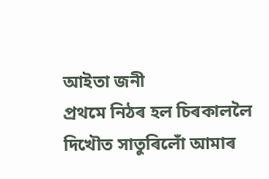আইতা জনী
প্ৰথমে নিঠৰ হল চিৰকাললৈ
দিখৌত সাতুৰিলোঁ আমাৰ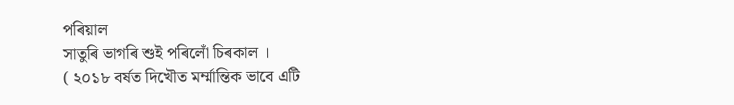পৰিয়াল
সাতুৰি ভাগৰি শুই পৰিলোঁ চিৰকাল ।
( ২০১৮ বৰ্ষত দিখৌত মৰ্ম্মান্তিক ভাবে এটি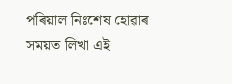পৰিয়াল নিঃশেষ হোৱাৰ সময়ত লিখা এই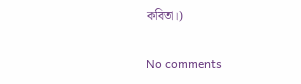কবিতা।)

No comments